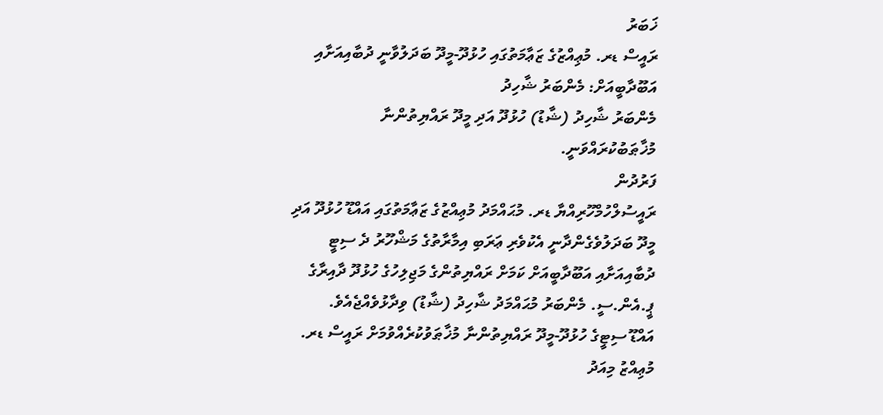ޚަބަރު
ރައީސް ޑރ. މުޢިއްޒުގެ ޒަޢާމަތުގައި ހުޅުދޫ-މީދޫ ބަދަލުވާނީ ދުބާއިއަށާއި އަބޫދާބީއަށް: މެންބަރު ޝާހިދު
މެންބަރު ޝާހިދު (ޝާޑު) ހުޅުދޫ އަދި މީދޫ ރައްޔިތުންނާ މުޚާޠަބުކުރައްވަނީ.
ފަރުދުން
ރައީސުލްހުމްހޫރިއްޔާ ޑރ. މުޙައްމަދު މުޢިއްޒުގެ ޒަޢާމަތުގައި އައްޑޫ ހުޅުދޫ އަދި މީދޫ ބަދަލުވެގެންދާނީ އެކުވެރި ޢަރަބި އިމާރާތުގެ މަޝްހޫރު ދެ ސިޓީ ދުބާއިއަށާއި އަބޫދާބީއަށް ކަމަށް ރައްޔިތުންގެ މަޖިލިހުގެ ހުޅުދޫ ދާއިރާގެ ޕީ.އެން.ސީ. މެންބަރު މުޙައްމަދު ޝާހިދު (ޝާޑު) ވިދާޅުވެއްޖެއެވެ.
އައްޑޫ ސިޓީގެ ހުޅުދޫ-މީދޫ ރައްޔިތުންނާ މުޚާޠަވުކުރެއްވުމަށް ރައީސް ޑރ. މުޢިއްޒު މިއަދު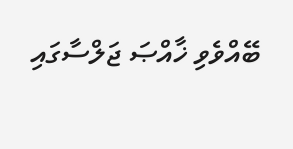ބޭއްވެވި ޚާއްޞަ ޖަލްސާގައި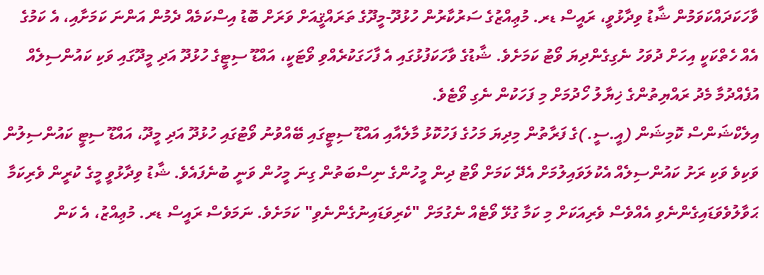ވާހަކަދައްކަވަމުން ޝާޑު ވިދާޅުވީ، ރައީސް ޑރ. މުޢިއްޒުގެ ސަރުކާރުން ހުޅުދޫ-މީދޫގެ ތަރައްޤީއަށް ވަރަށް ބޮޑު އިސްކަމެއް ދެމުން އަންނަ ކަމަށާއި، އެ ކަމުގެ އެއް ހެތްކަކީ އިހަށް ދުވަހު ނެގިގެންދިޔަ ވޯޓު ކަމަށެވެ. ޝާޑުގެ ވާހަކަފުޅުގައި އެ ފާހަގަކުރެއްވި ވޯޓަކީ، އައްޑޫ ސިޓީގެ ހުޅުދޫ އަދި މީދޫގައި ވަކި ކައުންސިލެއް އުފެއްދުމާ މެދު ރައްޔިތުންގެ ޚިޔާލު ހޯދުމަށް މި ފަހަކުން ނެގި ވޯޓެވެ.
އިލެކްޝަންސް ކޮމިޝަން (އީ.ސީ.)ގެ ފަރާތުން މިދިޔަ މަހުގެ ފަހުކޮޅު މާލެއާއި އައްޑޫ ސިޓީގައި ބޭއްވުނު ވޯޓުގައި ހުޅުދޫ އަދި މީދޫ، އައްޑޫ ސިޓީ ކައުންސިލުން ވަކިވެ ވަކި ރަށު ކައުންސިލެއް އެކުލަވައިލުމަށް އެދޭ ކަމަށް ވޯޓު ދިން މީހުންގެ ނިސްބަތުން ގިނަ މީހުން ވަނީ ބުނެފައެވެ. ޝާޑު ވިދާޅުވީ މީގެ ކުރީން ވެރިކަމާ ޙަވާލުވެވަޑައިގެންނެވި އެއްވެސް ވެރިއަކަށް މި ކަމާ ގުޅޭ ވޯޓެއް ނެގުމަށް "ކެރިވަޑައިނުގެންނެވި" ކަމަށެވެ. ނަމަވެސް ރައީސް ޑރ. މުޢިއްޒު، އެ ކަން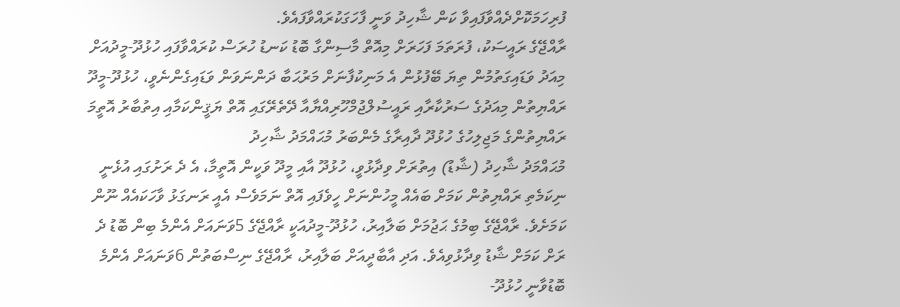ފުރިހަމަކޮށްދެއްވާފައިވާ ކަން ޝާހިދު ވަނީ ފާހަގަކުރައްވާފައެވެ.
ރާއްޖޭގެ ރައީސަކު، ފުރަތަމަ ފަހަރަށް މިއޮތް މާސިންގާ ބޮޑު ކަނޑު ހުރަސް ކުރައްވާފައި ހުޅުދޫ-މީދުއަށް މިއަދު ވަޑައިގަތުމުން ތިޔަ ބޭފުޅުން އެ މަނިކުފާނަށް މަރުޙަބާ ދަންނަވަން ވަޑައިގެންނެވީ، ހުޅުދޫ-މީދޫ ރައްޔިތުން މިއަދުގެ ސަރުކާރާއި ރައީސުލްޖުމްހޫރިއްޔާއާ ދޭތެރޭގައި އޮތް ޔަޤީންކަމާއި އިތުބާރު އޮތީމަ
ރައްޔިތުންގެ މަޖިލިހުގެ ހުޅުދޫ ދާއިރާގެ މެންބަރު މުޙައްމަދު ޝާހިދު
މުޙައްމަދު ޝާހިދު (ޝާޑު) އިތުރަށް ވިދާޅުވީ، ހުޅުދޫ އާއި މީދޫ ވަކީން އޮތީމާ، އެ ދެ ރަށުގައި އުޅެނީ ނިކަމެތި ރައްޔިތުން ކަމަށް ބައެއް މީހުންނަށް ހީވެފައި އޮތް ނަމަވެސް އެއީ ރަނގަޅު ވާހަކައެއް ނޫން ކަމަށެވެ. ރާއްޖޭގެ ބިމުގެ ޙަޖުމަށް ބަލާއިރު، ހުޅުދޫ-މީދުއަކީ ރާއްޖޭގެ 5ވަނައަށް އެންމެ ބިން ބޮޑު ދެ ރަށް ކަމަށް ޝާޑު ވިދާޅުވިއެވެ. އަދި އާބާދީއަށް ބަލާއިރު، ރާއްޖޭގެ ނިސްބަތުން 6ވަނައަށް އެންމެ ބޮޑުވާނީ ހުޅުދޫ-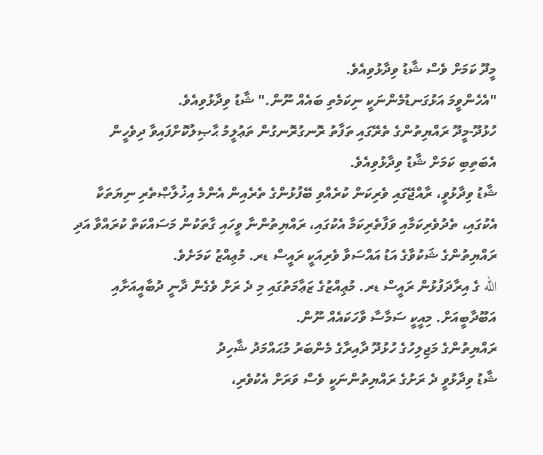މީދޫ ކަމަށް ވެސް ޝާޑު ވިދާޅުވިއެވެ.
"އެހެންވީމަ އަޅުގަނޑުމެންނަކީ ނިކަމެތި ބައެއް ނޫން." ޝާޑު ވިދާޅުވިއެވެ.
ހުޅުދޫ-މީދޫ ރައްޔިތުންގެ ތެރޭގައި ތަފާތު ރޮނގުރޮނގުން ތަޢުލީމު ޙާޞިލުކޮށްފައިވާ ދިވެހީން އެބަތިބި ކަމަށް ޝާޑު ވިދާޅުވިއެވެ.
ޝާޑު ވިދާޅުވީ، ރާއްޖޭގައި ވެރިކަން ކުރެއްވި ބޭފުޅުންގެ ތެރެއިން އެންމެ އިޚުލާޞްތެރި ނިޔަތަކާ އެކުގައި، ތެދުވެރިކަމާއި ވަފާތެރިކަމާ އެކުގައި، ރައްޔިތުންނާ ވީހައި ގާތަކުން މަސައްކަތް ކުރައްވާ އަދި ރައްޔިތުންގެ ޝަކުވާގެ އަޑު އައްސަވާ ވެރިއަކީ ރައީސް ޑރ. މުޢިއްޒު ކަމަށެވެ.
الله ގެ އިރާދަފުޅުން ރައީސް ޑރ. މުޢިއްޒުގެ ޒަޢާމަތުގައި މި ދެ ރަށް ވެގެން ދާނީ ދުބާއީއަށާއި އަބޫދާބީއަށް. މިއީކީ ސަމާސާ ވާހަކައެއް ނޫން.
ރައްޔިތުންގެ މަޖިލިހުގެ ހުޅުދޫ ދާއިރާގެ މެންބަރު މުޙައްމަދު ޝާހިދު
ޝާޑު ވިދާޅުވީ ދެ ރަށުގެ ރައްޔިތުންނަކީ ވެސް ވަރަށް އެކުވެރި،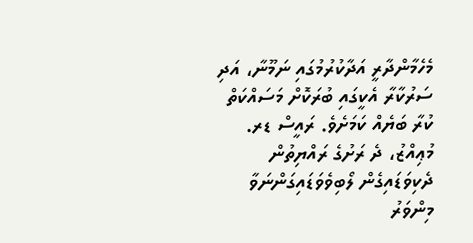މެހެމާންދާރީ އަދާކުރުމުގައި ނަމޫނާ، އަދި ސަރުކާރާ އެކީގައި ބުރަކޮށް މަސައްކަތް ކުރާ ބަޔެއް ކަމަށެވެ. ރައީސް ޑރ. މުޢިއްޒު، ދެ ރަށުގެ ރައްޔިތުން ދެކިވަޑައިގެން ލޯބިވެވަޑައިގަންނަވާ މިންވަރު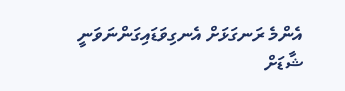އެންމެ ރަނގަޅަށް އެނގިވަޑައިގަންނަވަނީ ޝާޑަށް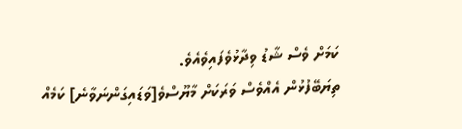ކަމަށް ވެސް ޝާޑު ވިދާޅުވެފައިވެއެވެ.
ތިޔަބޭފުޅުން އެއްވެސް ވަރަކަށް މާޔޫސްވެ[ވަޑައިގަންނަވާނެ] ކަމެއް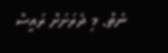ނެތް. މި ދެރަށަށް ރައީސް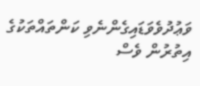ވަޢުދުވެވަޑައިގެންނެވި ކަންތައްތަކުގެ އިތުރުން ވެސް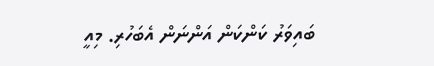ބައިވަރު ކަންކަން އަންނަން އެބަހުރި. މިއީ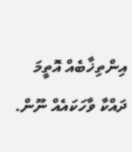އިންތިޚާބެއް އޮތީމަ ދައްކާ ވާހަކައެއް ނޫން.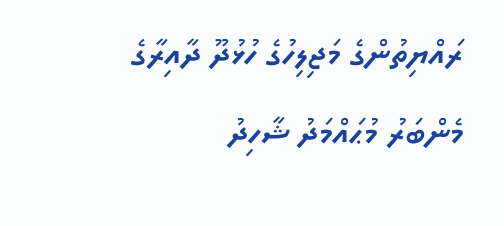ރައްޔިތުންގެ މަޖިލިހުގެ ހުޅުދޫ ދާއިރާގެ މެންބަރު މުޙައްމަދު ޝާހިދު